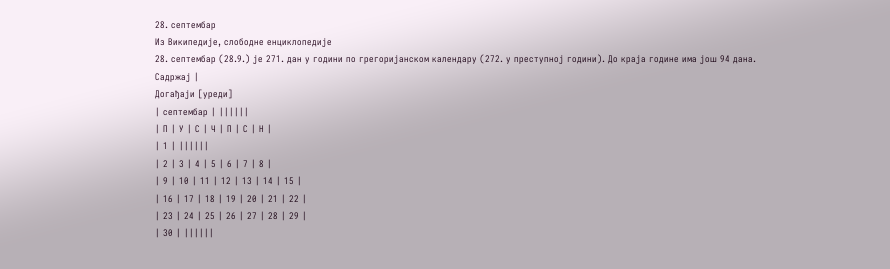28. септембар
Из Википедије, слободне енциклопедије
28. септембар (28.9.) је 271. дан у години по грегоријанском календару (272. у преступној години). До краја године има још 94 дана.
Садржај |
Догађаји [уреди]
| септембар | ||||||
| П | У | С | Ч | П | С | Н |
| 1 | ||||||
| 2 | 3 | 4 | 5 | 6 | 7 | 8 |
| 9 | 10 | 11 | 12 | 13 | 14 | 15 |
| 16 | 17 | 18 | 19 | 20 | 21 | 22 |
| 23 | 24 | 25 | 26 | 27 | 28 | 29 |
| 30 | ||||||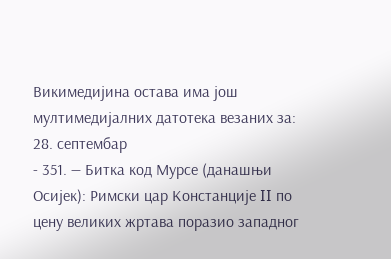Викимедијина остава има још мултимедијалних датотека везаних за: 28. септембар
- 351. — Битка код Мурсе (данашњи Осијек): Римски цар Констанције II по цену великих жртава поразио западног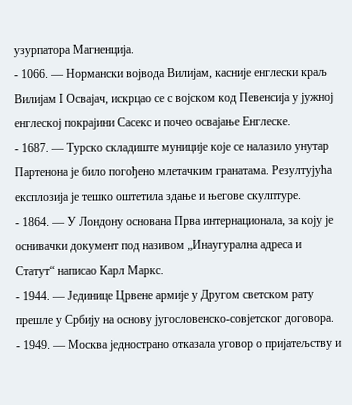узурпатора Магненција.
- 1066. — Нормански војвода Вилијам, касније енглески краљ Вилијам I Освајач, искрцао се с војском код Певенсија у јужној енглеској покрајини Сасекс и почео освајање Енглеске.
- 1687. — Турско складиште муниције које се налазило унутар Партенона је било погођено млетачким гранатама. Резултујућа експлозија је тешко оштетила здање и његове скулптуре.
- 1864. — У Лондону основана Прва интернационала, за коју је оснивачки документ под називом „Инаугурална адреса и Статут“ написао Карл Маркс.
- 1944. — Јединице Црвене армије у Другом светском рату прешле у Србију на основу југословенско-совјетског договора.
- 1949. — Москва једнострано отказала уговор о пријатељству и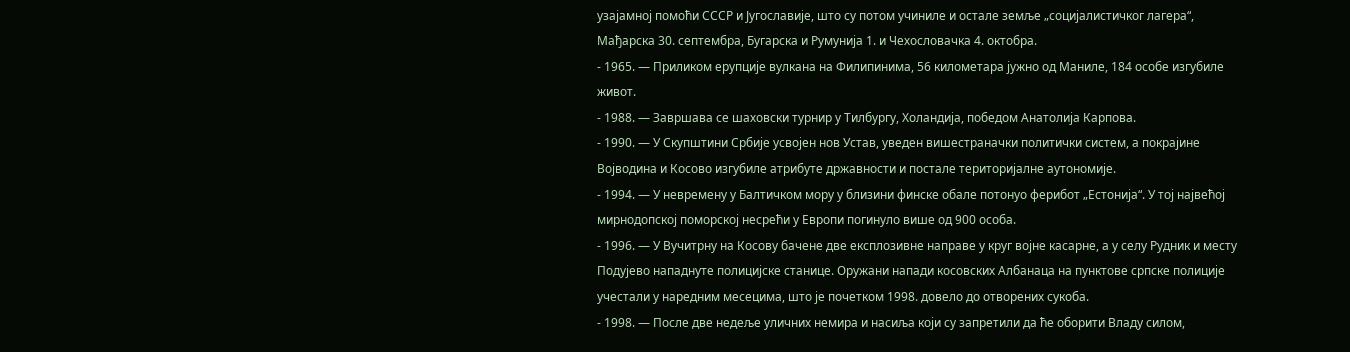узајамној помоћи СССР и Југославије, што су потом учиниле и остале земље „социјалистичког лагера“, Мађарска 30. септембра, Бугарска и Румунија 1. и Чехословачка 4. октобра.
- 1965. — Приликом ерупције вулкана на Филипинима, 56 километара јужно од Маниле, 184 особе изгубиле живот.
- 1988. — Завршава се шаховски турнир у Тилбургу, Холандија, победом Анатолија Карпова.
- 1990. — У Скупштини Србије усвојен нов Устав, уведен вишестраначки политички систем, а покрајине Војводина и Косово изгубиле атрибуте државности и постале територијалне аутономије.
- 1994. — У невремену у Балтичком мору у близини финске обале потонуо ферибот „Естонија“. У тој највећој мирнодопској поморској несрећи у Европи погинуло више од 900 особа.
- 1996. — У Вучитрну на Косову бачене две експлозивне направе у круг војне касарне, а у селу Рудник и месту Подујево нападнуте полицијске станице. Оружани напади косовских Албанаца на пунктове српске полиције учестали у наредним месецима, што је почетком 1998. довело до отворених сукоба.
- 1998. — После две недеље уличних немира и насиља који су запретили да ће оборити Владу силом,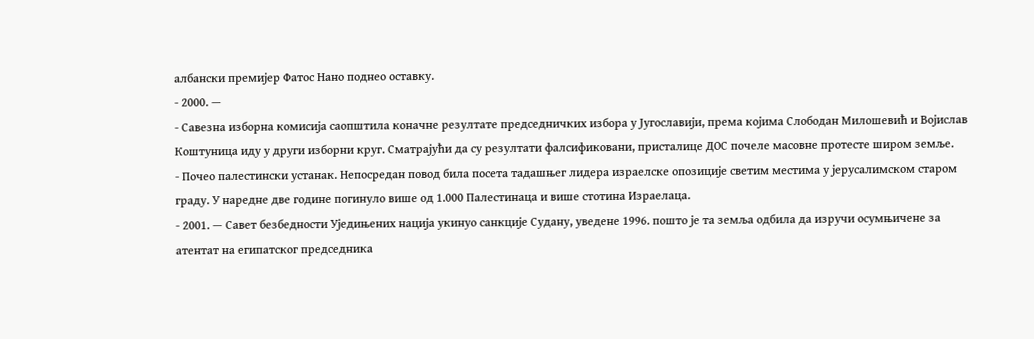албански премијер Фатос Нано поднео оставку.
- 2000. —
- Савезна изборна комисија саопштила коначне резултате председничких избора у Југославији, према којима Слободан Милошевић и Војислав Коштуница иду у други изборни круг. Сматрајући да су резултати фалсификовани, присталице ДОС почеле масовне протесте широм земље.
- Почео палестински устанак. Непосредан повод била посета тадашњег лидера израелске опозиције светим местима у јерусалимском старом граду. У наредне две године погинуло више од 1.000 Палестинаца и више стотина Израелаца.
- 2001. — Савет безбедности Уједињених нација укинуо санкције Судану, уведене 1996. пошто је та земља одбила да изручи осумњичене за атентат на египатског председника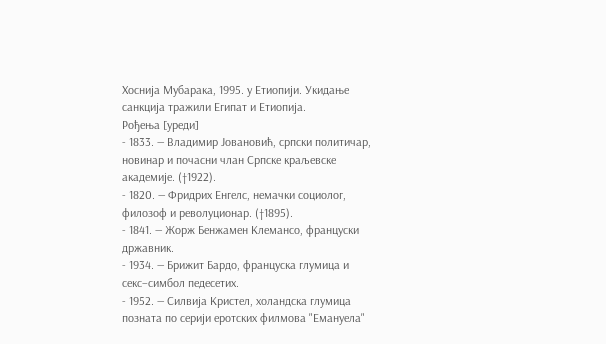Хоснија Мубарака, 1995. у Етиопији. Укидање санкција тражили Египат и Етиопија.
Рођења [уреди]
- 1833. — Владимир Јовановић, српски политичар, новинар и почасни члан Српске краљевске академије. (†1922).
- 1820. — Фридрих Енгелс, немачки социолог, филозоф и револуционар. (†1895).
- 1841. — Жорж Бенжамен Клемансо, француски државник.
- 1934. — Брижит Бардо, француска глумица и секс–симбол педесетих.
- 1952. — Силвија Кристел, холандска глумица позната по серији еротских филмова "Емануела"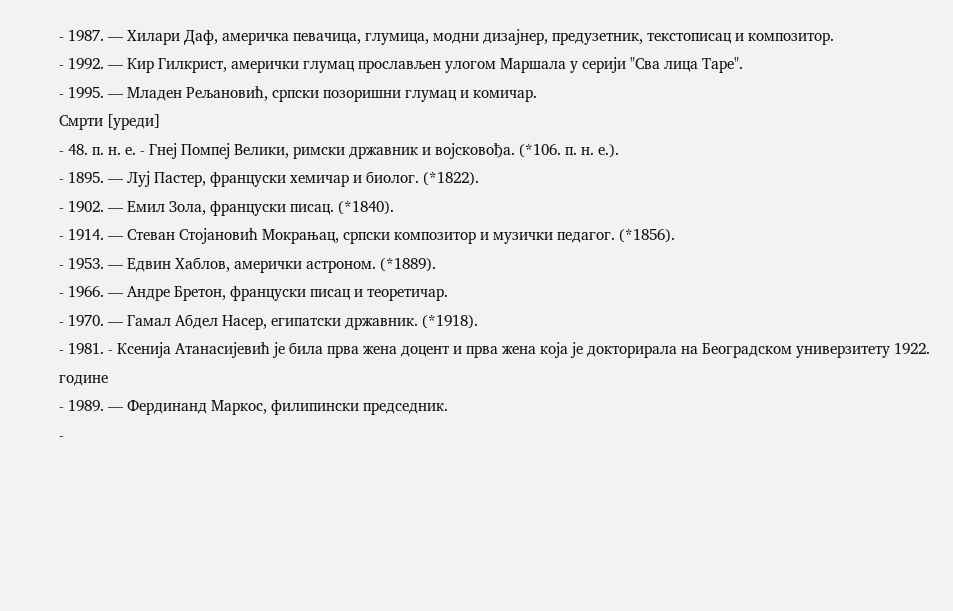- 1987. — Хилари Даф, америчка певачица, глумица, модни дизајнер, предузетник, текстописац и композитор.
- 1992. — Кир Гилкрист, амерички глумац прослављен улогом Маршала у серији "Сва лица Таре".
- 1995. — Младен Рељановић, српски позоришни глумац и комичар.
Смрти [уреди]
- 48. п. н. е. - Гнеј Помпеј Велики, римски државник и војсковођа. (*106. п. н. е.).
- 1895. — Луј Пастер, француски хемичар и биолог. (*1822).
- 1902. — Емил Зола, француски писац. (*1840).
- 1914. — Стеван Стојановић Мокрањац, српски композитор и музички педагог. (*1856).
- 1953. — Едвин Хаблов, амерички астроном. (*1889).
- 1966. — Андре Бретон, француски писац и теоретичар.
- 1970. — Гамал Абдел Насер, египатски државник. (*1918).
- 1981. - Ксенија Атанасијевић је била прва жена доцент и прва жена која је докторирала на Београдском универзитету 1922. године
- 1989. — Фердинанд Маркос, филипински председник.
-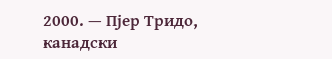2000. — Пјер Тридо, канадски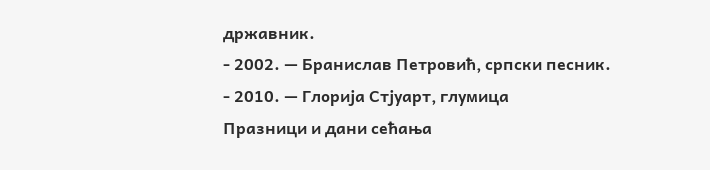државник.
- 2002. — Бранислав Петровић, српски песник.
- 2010. — Глорија Стјуарт, глумица
Празници и дани сећања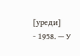[уреди]
- 1958. — У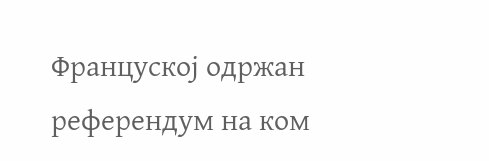Француској одржан референдум на ком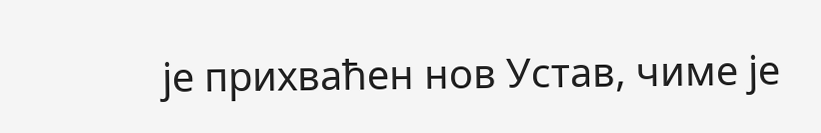је прихваћен нов Устав, чиме је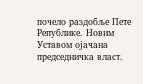почело раздобље Пете Републике. Новим Уставом ојачана председничка власт.